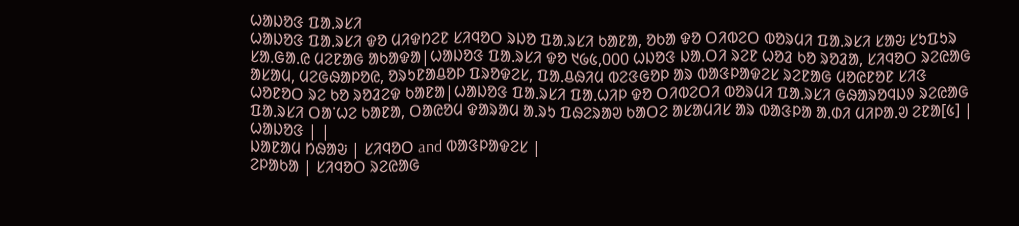ᱦᱟᱡᱚᱝ ᱯᱟᱹᱨᱥᱤ
ᱦᱟᱡᱚᱝ ᱯᱟᱹᱨᱥᱤ ᱫᱚ ᱢᱤᱫᱴᱮᱱ ᱥᱤᱧᱚᱛ ᱨᱡᱚ ᱯᱟᱹᱨᱥᱤ ᱠᱟᱱᱟ, ᱚᱠᱟ ᱫᱚ ᱛᱤᱵᱮᱛ ᱵᱚᱨᱢᱤ ᱯᱟᱹᱨᱥᱤ ᱥᱟᱶ ᱥᱩᱯᱩᱨ ᱥᱟᱹᱜᱟᱹᱭ ᱢᱮᱱᱟᱜ ᱟᱠᱟᱫᱟ|ᱦᱟᱡᱚᱝ ᱯᱟᱹᱨᱥᱤ ᱫᱚ ᱑᱙᱕,᱐᱐᱐ ᱦᱡᱚᱝ ᱡᱟᱹᱛᱤ ᱨᱮᱱ ᱦᱚᱲ ᱠᱚ ᱨᱚᱲᱟ, ᱥᱤᱧᱚᱛ ᱨᱮᱭᱟᱜ ᱟᱥᱟᱢ, ᱢᱮᱜᱷᱟᱞᱚᱭ, ᱚᱨᱩᱱᱟᱪᱚᱞ ᱯᱨᱚᱫᱮᱥ, ᱯᱟᱹᱪᱷᱤᱢ ᱵᱮᱝᱜᱚᱞ ᱟᱨ ᱵᱟᱝᱞᱟᱫᱮᱥ ᱨᱮᱱᱟᱜ ᱢᱚᱭᱱᱚᱱ ᱥᱤᱝ ᱦᱚᱱᱚᱛ ᱨᱮ ᱠᱚ ᱨᱚᱲᱮᱫ ᱠᱟᱱᱟ|ᱦᱟᱡᱚᱝ ᱯᱟᱹᱨᱥᱤ ᱯᱟᱹᱦᱤᱞ ᱫᱚ ᱛᱤᱵᱮᱛᱤ ᱵᱚᱨᱢᱤ ᱯᱟᱹᱨᱥᱤ ᱜᱷᱟᱨᱚᱧᱡᱽ ᱨᱮᱭᱟᱜ ᱯᱟᱹᱨᱥᱤ ᱛᱟᱸᱦᱮ ᱠᱟᱱᱟ, ᱛᱟᱭᱚᱢ ᱫᱟᱨᱟᱢ ᱟᱹᱨᱩ ᱯᱷᱮᱨᱟᱣ ᱠᱟᱛᱮ ᱟᱥᱟᱢᱤᱥ ᱟᱨ ᱵᱟᱝᱞᱟ ᱟᱹᱰᱤ ᱢᱤᱞᱟᱹᱣ ᱮᱱᱟ[᱕] |
ᱦᱟᱡᱚᱝ | |
ᱡᱟᱱᱟᱢ ᱴᱷᱟᱶ | ᱥᱤᱧᱚᱛ and ᱵᱟᱝᱞᱟᱫᱮᱥ |
ᱮᱞᱟᱠᱟ | ᱥᱤᱧᱚᱛ ᱨᱮᱭᱟᱜ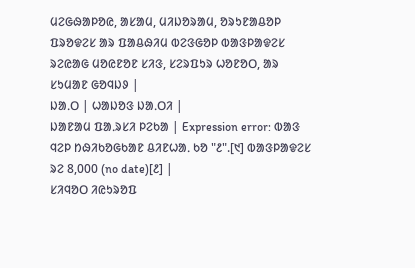ᱢᱮᱜᱷᱟᱞᱚᱭ, ᱟᱥᱟᱢ, ᱢᱤᱡᱚᱨᱟᱢ, ᱚᱨᱩᱱᱟᱪᱚᱞ ᱯᱨᱚᱫᱮᱥ ᱟᱨ ᱯᱟᱪᱷᱤᱢ ᱵᱮᱝᱜᱚᱞ ᱵᱟᱝᱞᱟᱫᱮᱥ ᱨᱮᱭᱟᱜ ᱢᱚᱭᱱᱚᱱ ᱥᱤᱝ, ᱥᱮᱨᱯᱩᱨ ᱦᱚᱱᱚᱛ, ᱟᱨ ᱥᱩᱢᱟᱱ ᱜᱚᱧᱡᱽ |
ᱡᱟᱹᱛ | ᱦᱟᱡᱚᱝ ᱡᱟᱹᱛᱤ |
ᱡᱟᱱᱟᱢ ᱯᱟᱹᱨᱥᱤ ᱞᱮᱠᱟ | Expression error: ᱵᱟᱝ ᱧᱮᱞ ᱴᱷᱤᱠᱚᱜᱠᱟᱱ ᱪᱤᱱᱦᱟᱹ ᱠᱚ "᱒".[᱑] ᱵᱟᱝᱞᱟᱫᱮᱥ ᱨᱮ 8,000 (no date)[᱒] |
ᱥᱤᱧᱚᱛ ᱤᱭᱩᱨᱚᱯ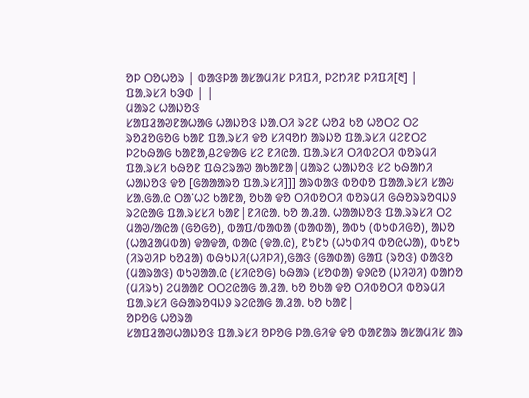ᱚᱞ ᱛᱚᱦᱚᱨ | ᱵᱟᱝᱞᱟ ᱟᱥᱟᱢᱤᱥ ᱞᱤᱯᱤ, ᱞᱮᱴᱤᱱ ᱞᱤᱯᱤ[᱓] |
ᱯᱟᱹᱨᱥᱤ ᱠᱳᱰ | |
ᱢᱟᱨᱮ ᱦᱟᱡᱚᱝ
ᱥᱟᱯᱲᱟᱣᱱᱟᱦᱟᱜ ᱦᱟᱡᱚᱝ ᱡᱟᱹᱛᱤ ᱨᱮᱱ ᱦᱚᱲ ᱠᱚ ᱦᱚᱛᱮ ᱛᱮ ᱨᱚᱲᱚᱜᱚᱜ ᱠᱟᱱ ᱯᱟᱹᱨᱥᱤ ᱫᱚ ᱥᱤᱧᱚᱴ ᱟᱨᱡᱚ ᱯᱟᱹᱨᱥᱤ ᱢᱮᱱᱛᱮ ᱞᱮᱠᱷᱟᱜ ᱠᱟᱱᱟ,ᱪᱮᱫᱟᱜ ᱥᱮ ᱱᱤᱭᱟᱹ ᱯᱟᱹᱨᱥᱤ ᱛᱤᱵᱮᱛᱤ ᱵᱚᱨᱢᱤ ᱯᱟᱹᱨᱥᱤ ᱠᱷᱚᱱ ᱯᱷᱮᱨᱟᱣ ᱟᱠᱟᱱᱟ|ᱢᱟᱨᱮ ᱦᱟᱡᱚᱝ ᱥᱮ ᱠᱷᱟᱴᱤ ᱦᱟᱡᱚᱝ ᱫᱚ [ᱜᱟᱟᱟᱨᱚ ᱯᱟᱹᱨᱥᱤ]]] ᱟᱨᱵᱟᱝ ᱵᱚᱰᱚ ᱯᱟᱟᱹᱨᱥᱤ ᱥᱟᱶ ᱥᱟᱹᱜᱟᱹᱭ ᱛᱟᱸᱦᱮ ᱠᱟᱱᱟ, ᱚᱠᱟ ᱫᱚ ᱛᱤᱵᱚᱛᱤ ᱵᱚᱨᱢᱤ ᱜᱷᱚᱨᱨᱚᱧᱡᱽ ᱨᱮᱭᱟᱜ ᱯᱟᱹᱨᱥᱥᱤ ᱠᱟᱱ|ᱱᱤᱭᱟᱹ ᱠᱚ ᱟᱹᱲᱟᱹ ᱦᱟᱟᱡᱚᱝ ᱯᱟᱹᱨᱨᱥᱤ ᱛᱮ ᱢᱟᱣ/ᱟᱭᱟ (ᱜᱚᱜᱚ), ᱵᱟᱯ/ᱵᱟᱵᱟ (ᱵᱟᱵᱟ), ᱟᱵᱩ (ᱵᱩᱰᱤᱜᱚ), ᱟᱡᱚ (ᱦᱟᱲᱟᱢᱵᱟ) ᱫᱟᱫᱟ, ᱵᱟᱭ (ᱫᱟᱹᱭ), ᱱᱩᱱᱩ (ᱦᱩᱰᱤᱧ ᱵᱚᱭᱦᱟ), ᱵᱩᱱᱩ (ᱤᱨᱣᱤᱞ ᱠᱚᱲᱟ) ᱵᱷᱩᱡᱤ(ᱦᱤᱞᱤ),ᱜᱟᱝ (ᱜᱟᱰᱟ) ᱜᱟᱯ (ᱨᱚᱝ) ᱰᱟᱝᱚ (ᱢᱟᱨᱟᱝ) ᱵᱩᱣᱟᱟᱹᱭ (ᱥᱤᱭᱚᱜ) ᱠᱷᱟᱨ (ᱥᱚᱰᱟ) ᱫᱽᱭᱚ (ᱡᱤᱣᱤ) ᱵᱟᱴᱚ (ᱢᱤᱨᱩ) ᱮᱢᱟᱟᱱ ᱛᱛᱮᱭᱟᱜ ᱟᱹᱲᱟᱹ ᱠᱚ ᱚᱠᱟ ᱫᱚ ᱛᱤᱵᱚᱛᱤ ᱵᱚᱨᱢᱤ ᱯᱟᱹᱨᱥᱤ ᱜᱷᱟᱨᱚᱧᱡᱽ ᱨᱮᱭᱟᱜ ᱟᱹᱲᱟᱹ ᱠᱚ ᱠᱟᱱ|
ᱚᱞᱚᱜ ᱦᱚᱨᱟ
ᱥᱟᱯᱲᱟᱣᱦᱟᱡᱚᱝ ᱯᱟᱹᱨᱥᱤ ᱚᱞᱚᱜ ᱞᱟᱹᱜᱤᱫ ᱫᱚ ᱵᱟᱱᱟᱨ ᱟᱥᱟᱢᱤᱥ ᱟᱨ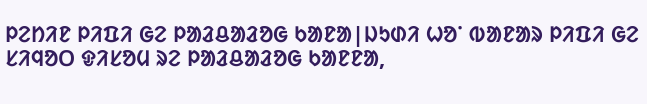ᱞᱮᱴᱤᱱ ᱞᱤᱯᱤ ᱜᱮ ᱞᱟᱲᱪᱟᱲᱚᱜ ᱠᱟᱱᱟ|ᱡᱩᱰᱤ ᱦᱚᱸ ᱵᱟᱱᱟᱨ ᱞᱤᱯᱤ ᱜᱮ ᱥᱤᱧᱚᱛ ᱫᱤᱥᱚᱢ ᱨᱮ ᱞᱟᱲᱪᱟᱲᱚᱜ ᱠᱟᱱᱱᱟ,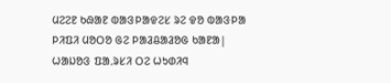ᱢᱮᱮᱱ ᱠᱷᱟᱱ ᱵᱟᱝᱞᱟᱫᱮᱥ ᱨᱮ ᱫᱚ ᱵᱟᱝᱞᱟ ᱞᱤᱯᱤ ᱢᱚᱛᱚ ᱜᱮ ᱞᱟᱲᱪᱟᱲᱚᱜ ᱠᱟᱱᱟ|
ᱦᱟᱡᱚᱝ ᱯᱟᱹᱨᱥᱤ ᱛᱮ ᱦᱩᱰᱤᱧ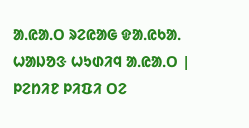ᱟᱹᱭᱟᱹᱛ ᱨᱮᱭᱟᱜ ᱫᱟᱹᱭᱠᱟᱹ
ᱦᱟᱡᱚᱝ ᱦᱩᱰᱤᱧ ᱟᱹᱭᱟᱹᱛ | ᱞᱮᱴᱤᱱ ᱞᱤᱯᱤ ᱛᱮ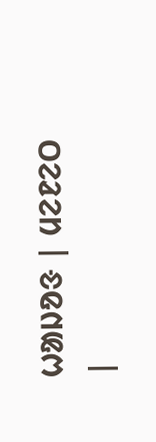ᱦᱟᱡᱚᱝ | ᱢᱮᱱᱮᱛ |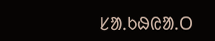ᱥᱟᱹᱠᱷᱭᱟᱹᱛ